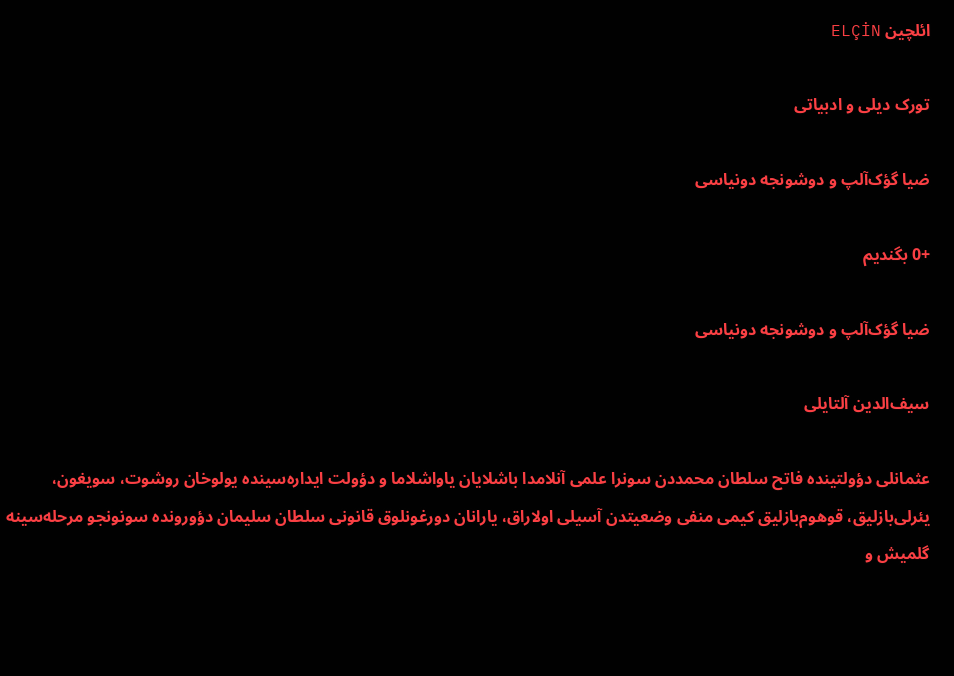ائلچین ELÇİN

تورک دیلی و ادبیاتی

ضیا گؤک‌آلپ و دوشونجه دونیاسی

+0 بگندیم

ضیا گؤک‌آلپ و دوشونجه دونیاسی

سیف‌الدین آلتایلی

عثمانلی دؤولتینده فاتح سلطان محمددن سونرا علمی آنلامدا باشلایان یاواشلاما و دؤولت ایداره‌سینده یولوخان روشوت، سویغون، یئرلی‌بازلیق، قوهوم‌بازلیق کیمی منفی وضعیتدن آسیلی اولاراق، یارانان دورغونلوق قانونی سلطان سلیمان دؤورونده سونونجو مرحله‌سینه گلمیش و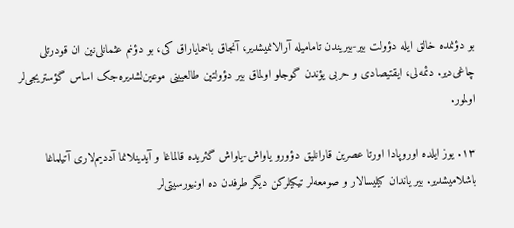بو دؤنمده خالق ایله دؤولت بیر-بیریندن تامامیله آرالانمیشدیر، آنجاق باخمایاراق کی، بو دؤنم عثمانلی‌نین ان قودرتلی چاغی‌دیر. دئمه‌لی، ایقتیصادی و حربی یؤندن گوجلو اولماق بیر دؤولتین طالعیینی موعین‌لشدیره‌جک اساس گؤستریجی‌لر اولمور.

۱۳. یوز ایلده اوروپادا اورتا عصرین قارانلیق دؤورو یاواش-یاواش گئریده قالماغا و آیدینلانما آددیم‌لاری آتیلماغا باشلامیشدیر. بیر یاندان کیلیسالار و صومعه‌لر تیکیلرکن دیگر طرفدن ده اونیورسیتی‌لر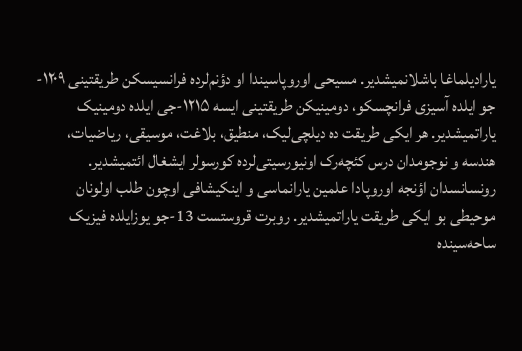یارادیلماغا باشلانمیشدیر. مسیحی اوروپاسیندا او دؤنم‌لرده فرانسیسکن طریقتینی ۱۲۰۹-جو ایلده آسیزی فرانچسکو، دومینیکن طریقتینی ایسه ۱۲۱۵-جی ایلده دومینیک یاراتمیشدیر. هر ایکی طریقت ده دیلچی‌لیک، منطیق، بلاغت، موسیقی، ریاضیات، هندسه و نوجومدان درس کئچه‌رک اونیورسیتی‌لرده کورسولر ایشغال ائتمیشدیر. رونسانسدان اؤنجه اوروپادا علمین یارانماسی و اینکیشافی اوچون طلب اولونان موحیطی بو ایکی طریقت یاراتمیشدیر. روبرت قروستست 13-جو یوزایلده فیزیک ساحه‌سینده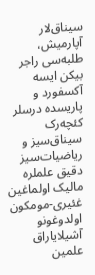سیناق‌لار آپارمیش، طلبه‌سی راجر بیکن ایسه آکسفورد و پاریسده درسلر کئچه‌رک سیناق‌سیز و ریاضیات‌سیز دقیق علملره مالیک اولماغین غئیری-مومکون اولدوغونو آشیلایاراق علمین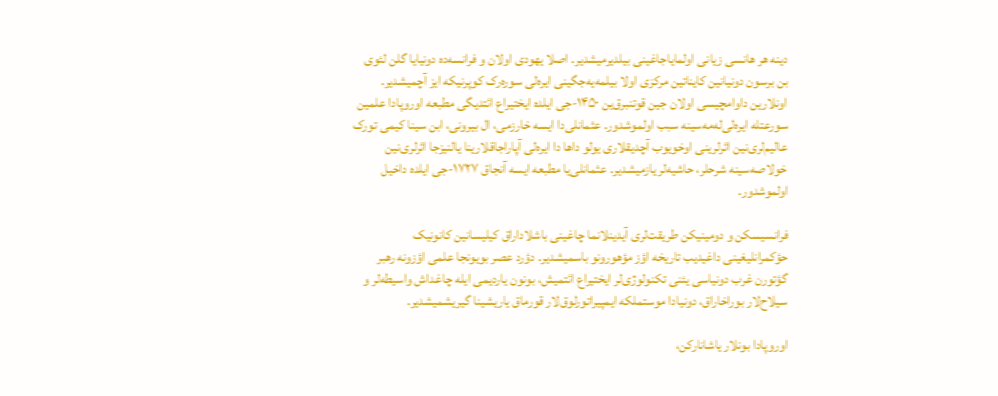دینه هر هانسی زیانی اولمایاجاغینی بیلدیرمیشدیر. اصلا یهودی اولان و فرانسه‌ده دونیایا گلن لئوی بن برسون دونیانین کایناتین مرکزی اولا بیلمه‌یه‌جگینی ایره‌لی سوره‌رک کوپرنیکه ایز آچمیشدیر. اونلارین داوامچیسی اولان جین قوتنبرق‌ین ۱۴۵۰-جی ایلده ایختیراع ائتدیگی مطبعه اوروپادا علمین سورعتله ایره‌لی‌له‌مه‌سینه سبب اولموشدور. عثمانلی‌دا ایسه خارزمی، ال بیرونی، ابن سینا کیمی تورک عالیم‌لری‌نین اثرلرینی اوخویوب آچدیقلاری یولو داها دا ایره‌لی آپاراجاقلارینا یالنیزجا اثرلری‌نین خولاصه‌سینه شرحلر، حاشیه‌لر یازمیشدیر. عثمانلی‌یا مطبعه ایسه آنجاق ۱۷۲۷-جی ایلده داخیل اولموشدور.

فرانسیسکن و دومینیکن طریقت‌لری آیدینلانما چاغینی باشلاداراق کیلیسا‌نین کانونیک حؤکمرانلیغینی داغیدیب تاریخه اؤز مؤهورونو باسمیشدیر. دؤرد عصر بویونجا علمی اؤزونه رهبر گؤتورن غرب دونیاسی یئنی تکنولوژی‌لر ایختیراع ائتمیش، بونون یاردیمی‌ ایله چاغداش واسیطه‌لر و سیلاح‌لار بوراخاراق، دونیادا موستملکه ایمپیراتورلوق‌لار قورماق یاریشینا گیریشمیشدیر.

اوروپادا بونلار یاشانارکن،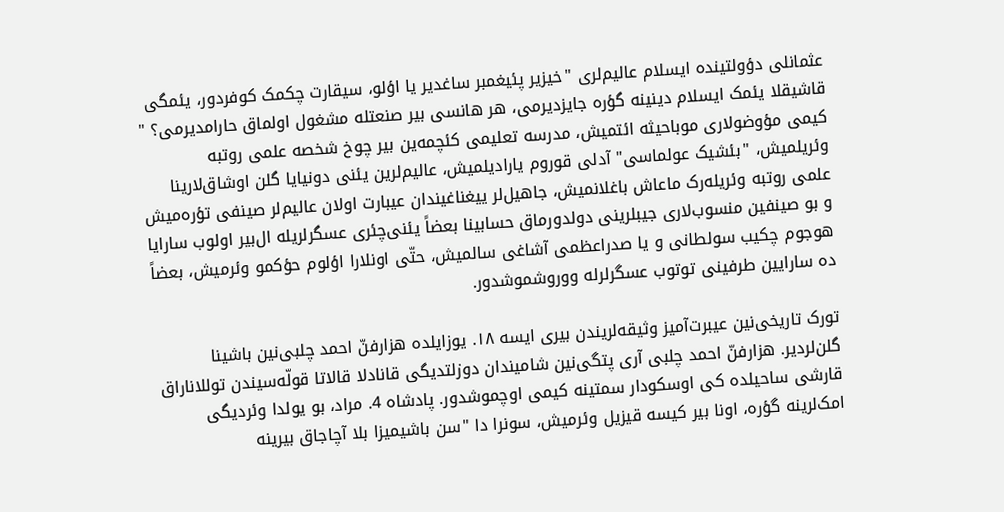عثمانلی دؤولتینده ایسلام عالیم‌لری "خیزیر پئیغمبر ساغدیر یا اؤلو، سیقارت چکمک کوفردور، یئمگی قاشیقلا یئمک ایسلام دینینه گؤره جایزدیرمی، هر هانسی بیر صنعتله مشغول اولماق حارامدیرمی؟ " کیمی مؤوضولاری موباحیثه ائتمیش، مدرسه تعلیمی کئچمه‌ین بیر چوخ شخصه علمی روتبه وئریلمیش، "بئشیک عولماسی‌" آدلی قوروم یارادیلمیش، عالیم‌لرین یئنی دونیایا گلن اوشاق‌لارینا علمی روتبه وئریله‌رک ماعاش باغلانمیش، جاهیل‌لر ییغناغیندان عیبارت اولان عالیم‌لر صینفی تؤره‌میش و بو صینفین منسوب‌لاری جیبلرینی دولدورماق حسابینا بعضاً یئنی‌چئری عسگرلریله ال‌بیر اولوب سارایا هوجوم چکیب سولطانی و یا صدراعظمی آشاغی سالمیش، حتّی اونلارا اؤلوم حؤکمو وئرمیش، بعضاً ده سارایین طرفینی توتوب عسگرلرله ووروشموشدور.

تورک تاریخی‌نین عیبرت‌آمیز وثیقه‌لریندن بیری ایسه ۱۸. یوزایلده هزارفنّ احمد چلبی‌نین باشینا گلن‌لردیر. هزارفنّ احمد چلبی آری پتگی‌نین شامیندان دوزلتدیگی قانادلا قالاتا قولّه‌‌سیندن توللاناراق قارشی ساحیلده کی اوسکودار سمتینه کیمی اوچموشدور. پادشاه 4. مراد، بو یولدا وئردیگی امک‌لرینه گؤره، اونا بیر کیسه قیزیل وئرمیش، سونرا دا "سن باشیمیزا بلا آچاجاق بیرینه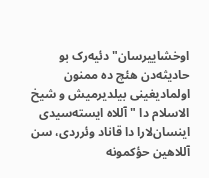اوخشاییرسان‌" دئیه‌رک بو حادیثه‌دن هئچ ده ممنون اولمادیغینی بیلدیرمیش و شیخ الاسلام دا " آللاه ایسته‌سیدی اینسان‌لارا دا قاناد وئرردی، سن آللاهین حؤکمونه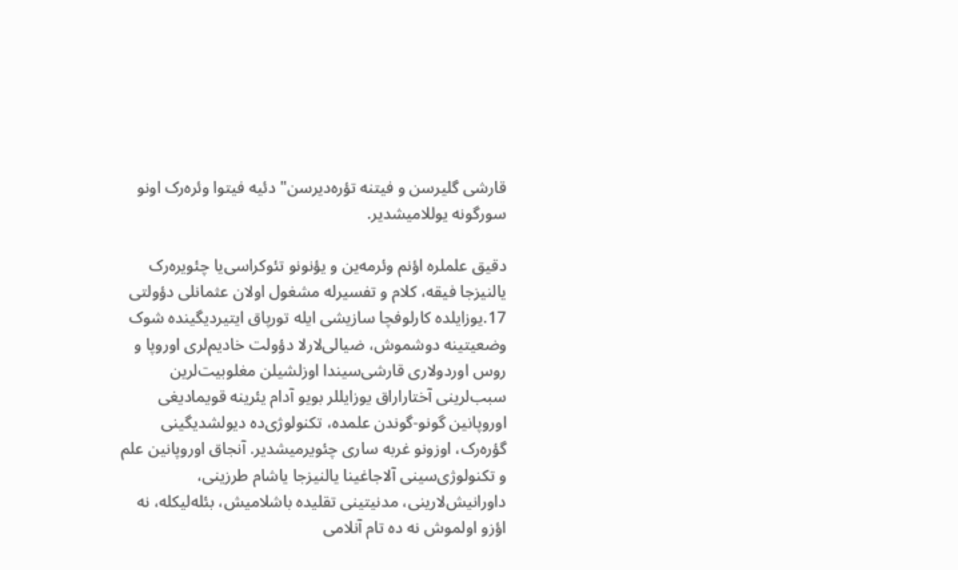قارشی گلیرسن و فیتنه تؤره‌دیرسن‌" دئیه فیتوا وئره‌رک اونو سورگونه یوللامیشدیر.

دقیق علملره اؤنم وئرمه‌ین و یؤنونو تئوکراسی‌یا چئویره‌رک یالنیزجا فیقه، کلام و تفسیرله مشغول اولان عثمانلی دؤولتی 17.یوزایلده کارلوفچا سازیشی ایله تورپاق ایتیردیگینده شوک وضعیتینه دوشموش، ضیالی‌لارلا دؤولت خادیم‌لری اوروپا و روس اوردولاری قارشی‌سیندا اوزلشیلن مغلوبیت‌لرین سبب‌لرینی آختاراراق یوزایللر بویو آدام یئرینه قویمادیغی اوروپانین گونو-گوندن علمده، تکنولوژی‌ده دیولشدیگینی گؤره‌رک، اوزونو غربه ساری چئویرمیشدیر. آنجاق اوروپانین علم و تکنولوژی‌سینی آلاجاغینا یالنیزجا یاشام طرزینی، داورانیش‌لارینی، مدنیتینی تقلیده باشلامیش، بئله‌لیکله، نه اؤزو اولموش نه ده تام آنلامی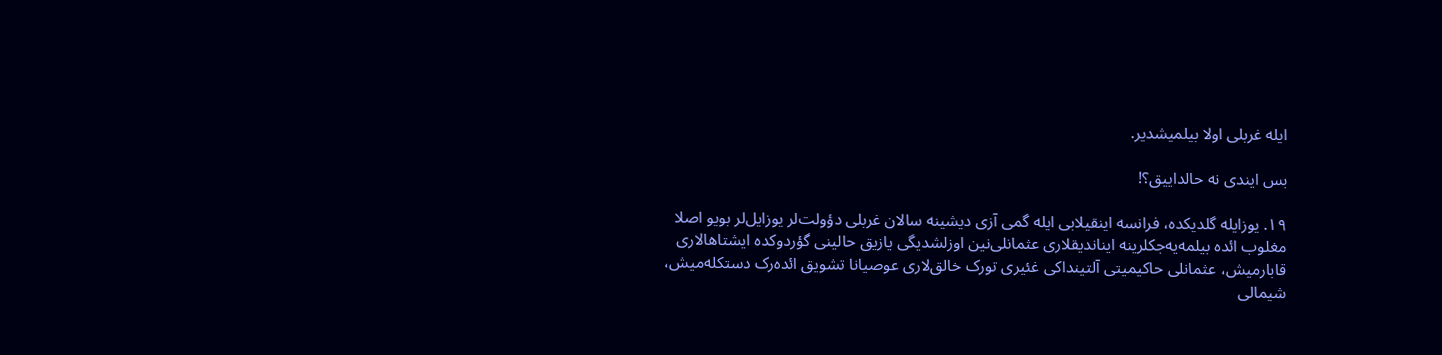ایله غربلی اولا بیلمیشدیر.

بس ایندی نه حالداییق؟!

۱۹. یوزایله گلدیکده، فرانسه اینقیلابی‌ ایله گمی آزی دیشینه سالان غربلی دؤولت‌لر یوزایل‌لر بویو اصلا مغلوب ائده بیلمه‌یه‌جکلرینه ایناندیقلاری عثمانلی‌نین اوزلشدیگی یازیق حالینی گؤردوکده ایشتاهالاری قابارمیش، عثمانلی حاکیمیتی آلتینداکی غئیری تورک خالق‌لاری عوصیانا تشویق ائده‌رک دستکله‌میش، شیمالی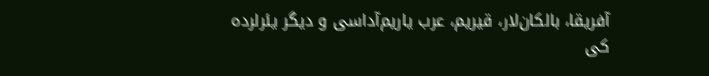آفریقا، بالکان‌لار، قیریم، عرب یاریم‌آداسی و دیگر یئرلرده کی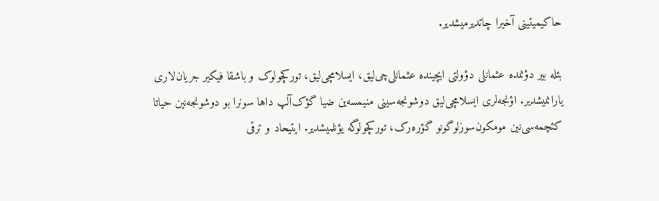حاکیمیتینی آخیرا چاتدیرمیشدیر.

بئله بیر دؤنمده عثمانلی دؤولتی ایچینده عثمانلی‌چی‌لیق، ایسلامچی‌لیق، تورکچولوک و باشقا فیکیر جریان‌لاری یارانمیشدیر. اؤنجه‌لری ایسلامچی‌لیق دوشونجه‌سینی منیمسه‌ین ضیا گؤک‌آلپ داها سونرا بو دوشونجه‌نین حیاتا کئچمه‌سی‌نین مومکون‌سوزلوگونو گؤره‌رک، تورکچولوگه یؤنلمیشدیر. ایتیحاد و ترقی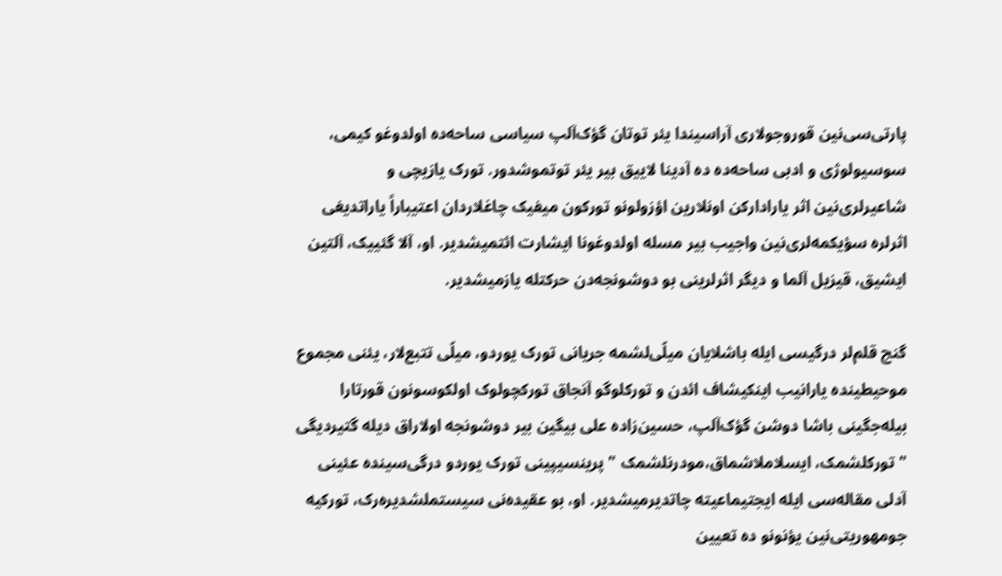پارتی‌سی‌نین قوروجولاری آراسیندا یئر توتان گؤک‌آلپ سیاسی ساحه‌ده اولدوغو کیمی، سوسیولوژی و ادبی ساحه‌ده ده آدینا لاییق بیر یئر توتموشدور. تورک یازیچی و شاعیرلری‌نین اثر یارادارکن اونلارین اؤزولونو تورکون میفیک چاغلاردان اعتیباراً یاراتدیغی اثرلره سؤیکمه‌لری‌نین واجیب بیر مسله اولدوغونا ایشارت ائتمیشدیر. او، آلا گئییک، آلتین ایشیق، قیزیل آلما و دیگر اثرلرینی بو دوشونجه‌دن حرکتله یازمیشدیر.

گنج قلم‌لر درگیسی ایله باشلایان میلّی‌لشمه جریانی تورک یوردو، میلّی تتبع‌لار، یئنی مجموع موحیطینده یارانیب اینکیشاف ائدن و تورکلوگو آنجاق تورکچولوک اولکوسونون قورتارا بیله‌جگینی باشا دوشن گؤک‌آلپ، حسین‌زاده علی بیگین بیر دوشونجه اولاراق دیله گتیردیگی "تورکلشمک، ایسلاملاشماق،مودرنلشمک " پرینسیپینی تورک یوردو درگی‌سینده عئینی آدلی مقاله‌سی ایله ایجتیماعیته چاتدیرمیشدیر. او، بو عقیده‌نی سیستملشدیره‌رک، تورکیه جومهوریتی‌نین یؤنونو ده تعیین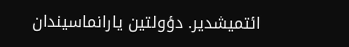ائتمیشدیر. دؤولتین یارانماسیندان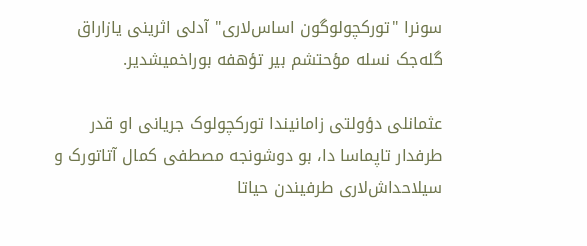سونرا "تورکچولوگون اساس‌لاری‌" آدلی اثرینی یازاراق گله‌جک نسله مؤحتشم بیر تؤهفه بوراخمیشدیر.

عثمانلی دؤولتی زامانیندا تورکچولوک جریانی او قدر طرفدار تاپماسا دا، بو دوشونجه مصطفی کمال آتاتورک و سیلاحداش‌لاری طرفیندن حیاتا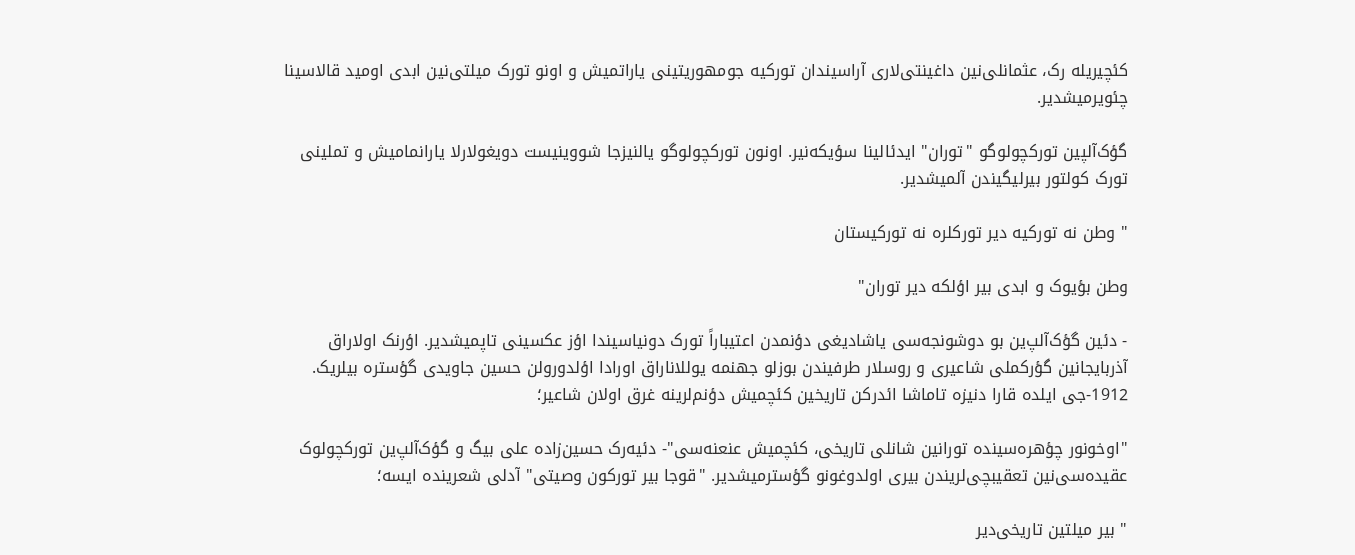کئچیریله رک، عثمانلی‌نین داغینتی‌لاری آراسیندان تورکیه جومهوریتینی یاراتمیش و اونو تورک میلتی‌نین ابدی اومید قالاسینا چئویرمیشدیر.

گؤک‌آلپین تورکچولوگو "توران‌" ایدئالینا سؤیکه‌نیر. اونون تورکچولوگو یالنیزجا شووینیست دویغولارلا یارانمامیش و تملینی تورک کولتور بیرلیگیندن آلمیشدیر.

" وطن نه تورکیه دیر تورکلره نه تورکیستان

وطن بؤیوک و ابدی بیر اؤلکه دیر توران‌"

- دئین گؤک‌آلپ‌ین بو دوشونجه‌سی یاشادیغی دؤنمدن اعتیباراً تورک دونیاسیندا اؤز عکسینی تاپمیشدیر. اؤرنک اولاراق آذربایجانین گؤرکملی شاعیری و روسلار طرفیندن بوزلو جهنمه یوللاناراق اورادا اؤلدورولن حسین جاویدی گؤستره بیلریک. 1912-جی ایلده قارا دنیزه تاماشا ائدرکن تاریخین کئچمیش دؤنم‌لرینه غرق اولان شاعیر؛

"اوخونور چؤهره‌سینده تورانین شانلی تاریخی، کئچمیش عنعنه‌سی‌"- دئیه‌رک حسین‌زاده علی‌ بیگ و گؤک‌آلپ‌ین تورکچولوک عقیده‌سی‌نین تعقیبچی‌لریندن بیری اولدوغونو گؤسترمیشدیر. "قوجا بیر تورکون وصیتی‌" آدلی شعرینده ایسه؛

" بیر میلتین تاریخی‌دیر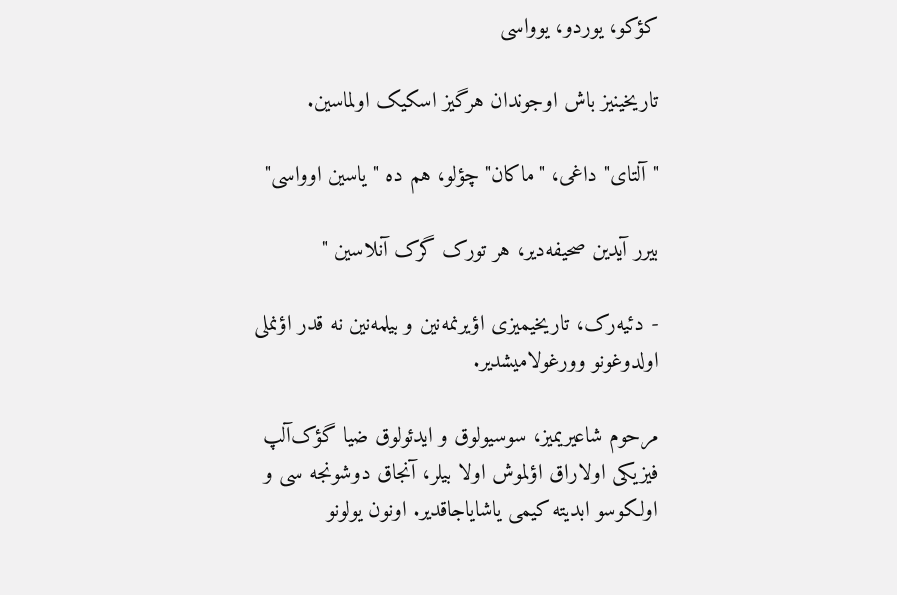کؤکو، یوردو، یوواسی

تاریخینیز باش اوجوندان هرگیز اسکیک اولماسین.

"آلتای‌" داغی، "ماکان‌" چؤلو، هم ده "یاسین اوواسی‌"

بیرر آیدین صحیفه‌دیر، هر تورک گرک آنلاسین "

- دئیه‌رک، تاریخیمیزی اؤیرنمه‌نین و بیلمه‌نین نه قدر اؤنملی اولدوغونو وورغولامیشدیر.

مرحوم شاعیریمیز، سوسیولوق و ایدئولوق ضیا گؤک‌آلپ فیزیکی اولاراق اؤلموش اولا بیلر، آنجاق دوشونجه سی و اولکوسو ابدیته کیمی یاشایاجاقدیر. اونون یولونو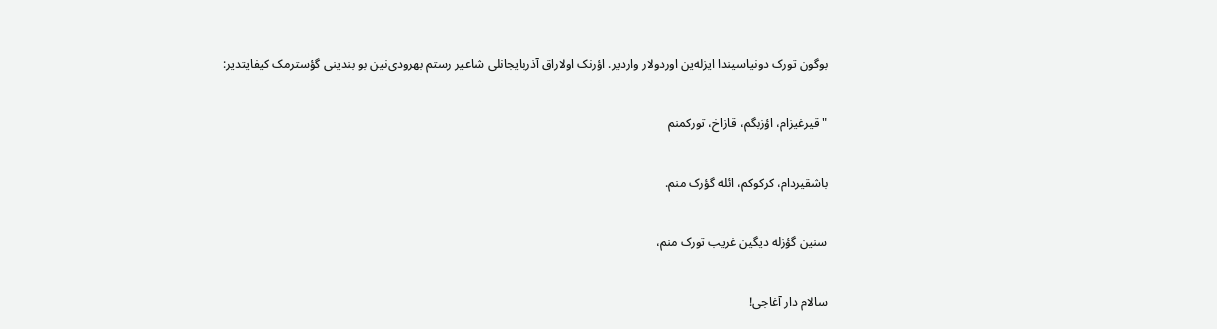بوگون تورک دونیاسیندا ایزله‌ین اوردولار واردیر. اؤرنک اولاراق آذربایجانلی شاعیر رستم بهرودی‌نین بو بندینی گؤسترمک کیفایتدیر:

" قیرغیزام، اؤزبگم، قازاخ، تورکمنم

باشقیردام، کرکوکم، ائله گؤرک منم.

سنین گؤزله دیگین غریب تورک منم،

سالام دار آغاجی!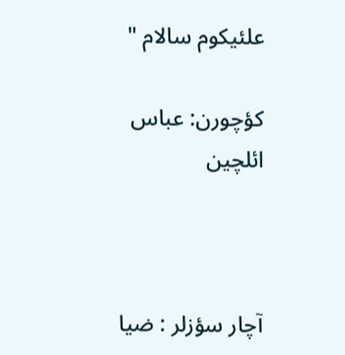علئیکوم سالام "

کؤچورن: عباس ائلچین



آچار سؤزلر : ضیا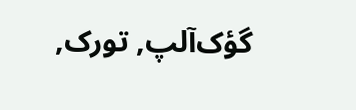گؤک‌آلپ, تورک,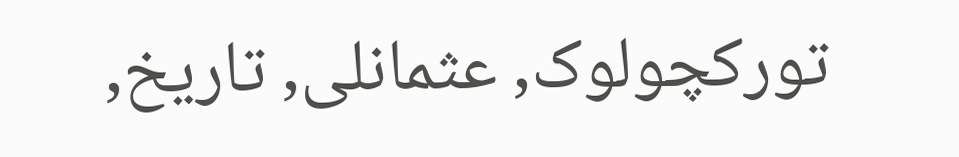تورکچولوک, عثمانلی, تاریخ,